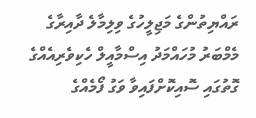ރައްޔިތުންގެ މަޖިލީހުގެ ވިލިމާލެ ދާއިރާގެ މެމްބަރު މުހައްމަދު އިސްމާއީލް ހެކިވެރިއެއްގެ ގޮތުގައި ސޮއިކޮށްފައިވާ ވަގު ފޯމެއްގެ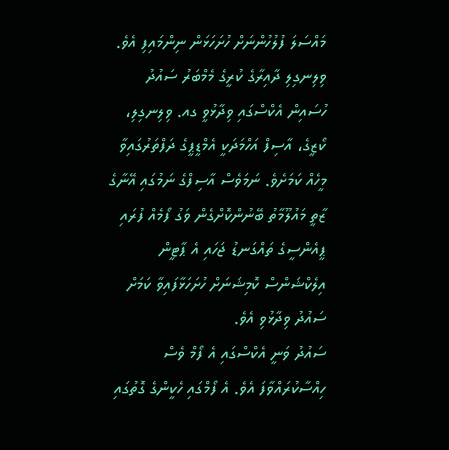މައްސަލަ ފުލުހުންނަށް ހުށަހަޅަން ނިންމައިފި އެވެ.
ވިލިނގިލި ދާއިރާގެ ކުރީގެ މެމްބަރު ސައުދު ހުސައިން އެކްސްގައި ވިދާޅުވީ ގއ. ވިލިނގިލި، ކޯޒީގެ، އާސިފް އަހްމަދަކީ އެމްޑީޕީގެ ދަފްތަރުގައިވާ މީހެއް ކަމަށެވެ. ނަމަވެސް އާސިފްގެ ނަމުގައި އޭނާގެ ޒާތީ މައުލޫމާތު ބޭނުންކޮށްގެން ވަގު ފޯމެއް ފުރައި ޕީއެންސީގެ ތައްގަނޑު ޖަހައި އެ ޕާޓީން އިލެކްޝަންސް ކޮމިޝަނަށް ހުށަހަޅާފައިވާ ކަމަށް ސައުދު ވިދާޅުވި އެވެ.
ސައުދު ވަނީ އެކްސްގައި އެ ފޯމް ވެސް ހިއްސާކުރައްވާފަ އެވެ. އެ ފޯމްގައި ހެކީންގެ ގޮތުގައި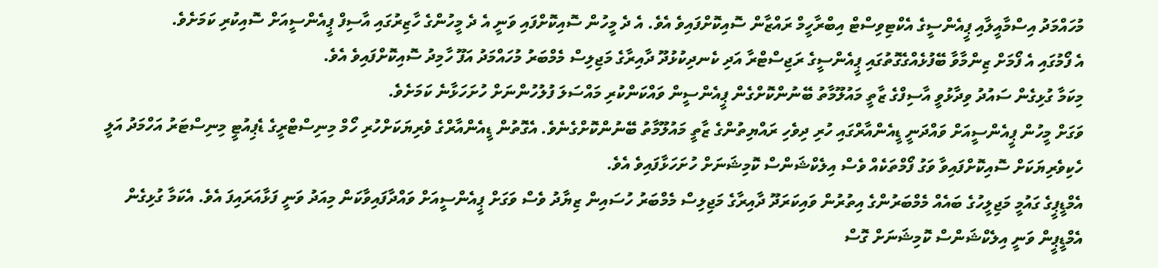މުހައްމަދު އިސްމާއީލާއި ޕީއެންސީގެ އެކްޓިވިސްޓް އިބްރާހީމް ރައްޒާން ސޮއިކޮށްފައިވެ އެވެ. އެ ދެ މީހުން ސޮއިކޮށްފައި ވަނީ އެ ދެ މީހުންގެ ހާޒިރުގައި އާސިފް ޕީއެންސީއަށް ސޮއިކުރި ކަމަށެވެ.
އެ ފޯމުގައި އެ ފޯމަށް ޒިންމާވާ ބޭފުޅެއްގެގޮތުގައި ޕީއެންސީގެ ރަޖިސްޓްރާ އަދި ކެނދިކުޅުދޫ ދާއިރާގެ މަޖިލިސް މެމްބަރު މުހައްމަދު އަފޫ ހާމިދު ސޮއިކޮށްފައިވެ އެވެ.
މިކަމާ ގުޅިގެން ސައުދު ވިދާޅުވީ އާސިފްގެ ޒާތީ މައުލޫމާތު ބޭނުންކޮށްގެން ޕީއެންސީން ވައްކަންކުރި މައްސަލަ ފުލުހުންނަށް ހުށަހަޅާނެ ކަމަށެވެ.
ވަގަށް މީހުން ޕީއެންސީއަށް ވައްދަނީ ޑީއެންއާރްގައި ހުރި ދިވެހި ރައްޔިތުންގެ ޒާތީ މައުލޫމާތު ބޭނުންކޮށްގެނެވެ. އެގޮތުން ޑީއެންއާރްގެ ވެރިޔަކަށްހުރި ހޯމް މިނިސްޓްރީގެ ޑެޕިއުޓީ މިނިސްޓަރު އަހްމަދު އަލީ ހެކިވެރިޔަކަށް ސޮއިކޮށްފައިވާ ވަގު ފޯމްތަކެއް ވެސް އިލެކްޝަންސް ކޮމިޝަނަށް ހުށަހަޅާފައިވެ އެވެ.
އެމްޑީޕީގެ ގައުމީ މަޖިލީހުގެ ބައެއް މެމްބަރުންގެ އިތުރުން ވައިކަރަދޫ ދާއިރާގެ މަޖިލިސް މެމްބަރު ހުސައިން ޒިޔާދު ވެސް ވަގަށް ޕީއެންސީއަށް ވައްދާފައިވާކަން މިއަދު ވަނީ ފަޅާއަރައިފަ އެވެ. އެކަމާ ގުޅިގެން އެމްޑީޕީން ވަނީ އިލެކްޝަންސް ކޮމިޝަނަށް ގޮސް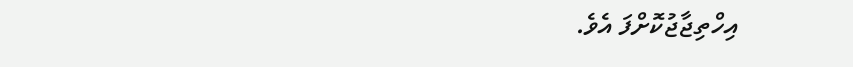އިހްތިޖާޖުކޮށްފަ އެވެ.